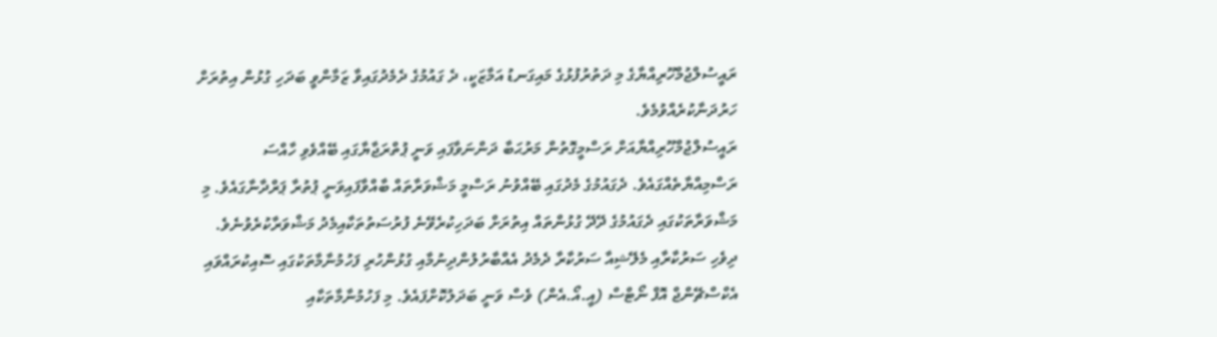ރައީސުލްޖުމްހޫރިއްޔާގެ މި ދަތުރުފުޅުގެ މައިގަނޑު އަމާޒަކީ، ދެ ގައުމުގެ ދެމެދުގައިވާ ޒަމާންވީ ބަދަހި ގުޅުން އިތުރަށް ހަރުދަނާކުރެއްވުމެވެ.
ރައީސުލްޖުމްހޫރިއްޔާއަށް ރަސްމީގޮތުން މަރުޙަބާ ދަންނަވާފައި ވަނީ ޕުތްރަޖާޔާގައި ބޭއްވެވި ހާއްސަ ރަސްމިއްޔާތެއްގައެވެ. ދެގައުމުގެ މެދުގައި ބޭއްވުނު ރަސްމީ މަޝްވަރާތައް ބާއްވާފައިވަނީ ޕުތުރާ ޕަރްދާނާގައެވެ. މި މަޝްވަރާތަކުގައި ދެގައުމުގެ ދޭދޭ ގުޅުންތައް އިތުރަށް ބަދަހިކުރެވޭނެ ފުރުސަތުތަކާއިމެދު މަޝްވަރާކުރެވުނެވެ. ދިވެހި ސަރުކާރާއި މެލޭޝިއާ ސަރުކާރާ ދެމެދު އެއްބާރުލުންދިނުމާއި ގުޅުންހުރި ފަހުމުނާމާތަކުގައި ސޮއިކުރައްވައި އެކްސްޗޭންޖް އޮފް ނޯޓްސް (އީ.އޯ.އެން) ވެސް ވަނީ ބަދަލުކޮށްފައެވެ. މި ފަހުމުނާމާތަކާއި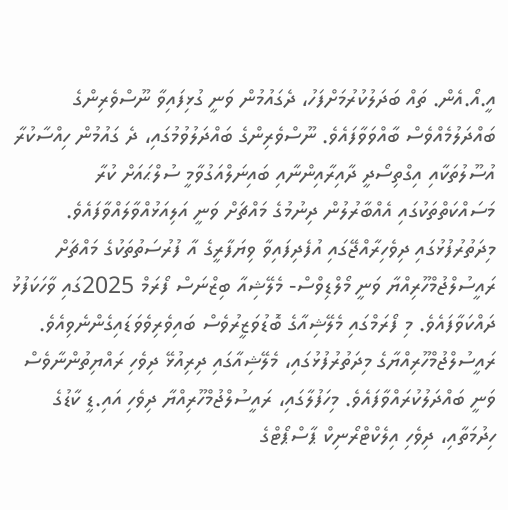އީ.އޯ.އެން. ތައް ބަދަލުކުރުމަށްފަހު، ދެގައުމުން ވަނީ ގުޅިފައިވާ ނޫސްވެރިންގެ ބައްދަލުމެއްވެސް ބާއްވަވާފައެވެ. ނޫސްވެރިންގެ ބައްދަލުވުމުގައި، ދެ ގައުމުން ހިއްސާކުރާ އުސޫލުތަކާއި އިގްތިސޯދީ ދާއިރާއިންނާއި ބައިނަލްއަގުވާމީ ސުލްޙައަށް ކުރާ މަސައްކަތްތަކުގައި އެއްބާރުލުން ދިނުމުގެ މައްޗަށް ވަނީ އަލިއަޅުއްވާލައްވާފައެވެ.
މިދަތުރުފުޅުގައި ދިވެހިރާއްޖޭގައި އުފެދިފައިވާ ވިޔަފާރީގެ އާ ފުރުސަތުތަކުގެ މައްޗަށް ރައީސުލްޖުމްހޫރިއްޔާ ވަނީ މޯލްޑިވްސް- މެލޭޝިއާ ބިޒްނަސް ފޯރަމް 2025ގައި ވާހަކަފުޅު ދައްކަވާފައެވެ. މި ފޯރަމްގައި މެލޭޝިއާގެ ބޮޑުވަޒީރުވެސް ބައިވެރިވެވަޑައިގެންނެވިއެވެ.
ރައީސުލްޖުމްހޫރިއްޔާގެ މިދަތުރުފުޅުގައި، މެލޭޝިއާގައި ދިރިއުޅޭ ދިވެހި ރައްޔިތުންނާވެސް ވަނީ ބައްދަލުކުރައްވާފައެވެ. މިހަފުލާގައި، ރައީސުލްޖުމްހޫރިއްޔާ ދިވެހި އައި.ޑީ ކާޑުގެ ހިދުމަތާއި، ދިވެހި އިލެކްޓްރޯނިކް ޕާސްޕޯޓްގެ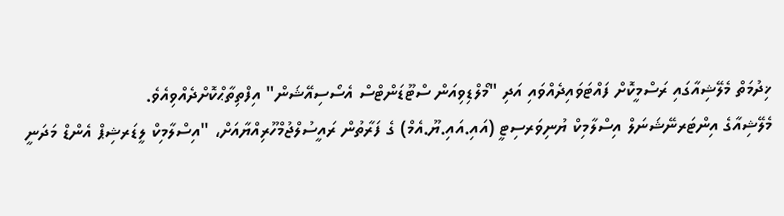ޚިދުމަތް މެލޭޝިއާގައި ރަސްމީކޮށް ފައްޓަވައިދެއްވައި އަދި "މޯލްޑިވިއަން ސްޓޫޑަންޓްސް އެސޯސިއޭޝަން" އިފްތިތާޙްކޮށްދެއްވިއެވެ.
މެލޭޝިއާގެ އިންޓަރނޭޝަނަލް އިސްލާމިކް ޔުނިވަރސިޓީ (އައި.އައި.ޔޫ.އެމް) ގެ ފަރާތުން ރައީސުލްޖުމްހޫރިއްޔާއަށް، "އިސްލާމިކް ލީޑަރޝިޕް އެންޑް މަދަނީ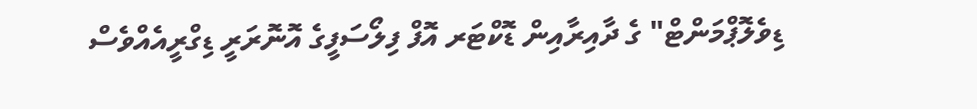ޑިވެލޮޕްމަންޓް" ގެ ދާއިރާއިން ޑޮކްޓަރ އޮފް ފިލޯސަފީގެ އޮނޮރަރީ ޑިގްރީއެއްވެސް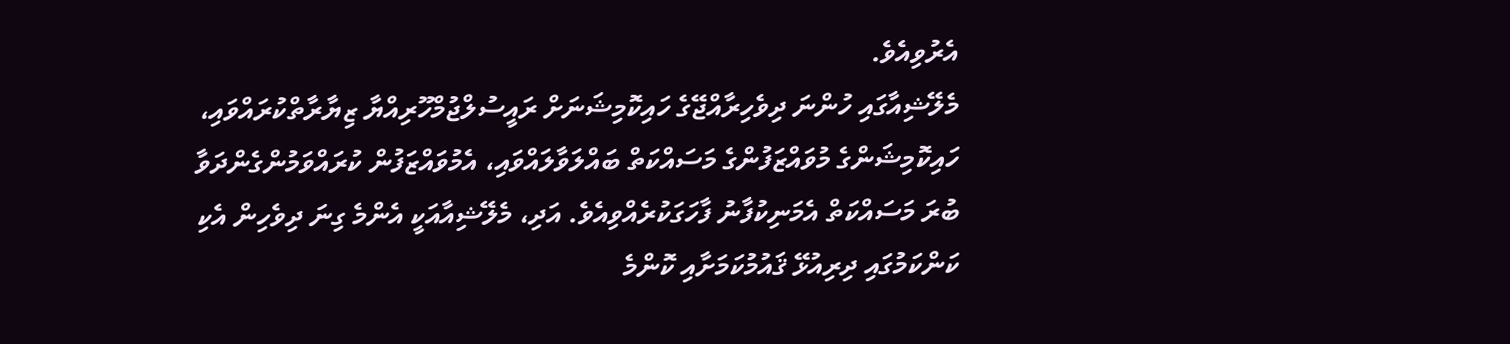އެރުވިއެވެ.
މެލޭޝިއާގައި ހުންނަ ދިވެހިރާއްޖޭގެ ހައިކޮމިޝަނަށް ރައީސުލްޖުމްހޫރިއްޔާ ޒިޔާރާތްކުރައްވައި، ހައިކޮމިޝަންގެ މުވައްޒަފުންގެ މަސައްކަތް ބައްލަވާލައްވައި، އެމުވައްޒަފުން ކުރައްވަމުންގެންދަވާ ބުރަ މަސައްކަތް އެމަނިކުފާނު ފާހަގަކުރެއްވިއެވެ. އަދި، މެލޭޝިއާއަކީ އެންމެ ގިނަ ދިވެހިން އެކި ކަންކަމުގައި ދިރިއުޅޭ ޤައުމުކަމަށާއި ކޮންމެ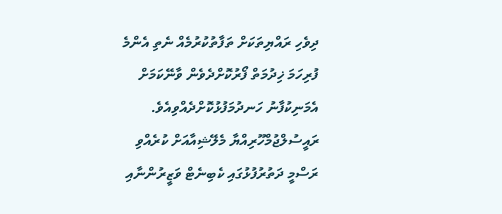ދިވެހި ރައްޔިތަކަށް ތަފާތުކުރުމެއް ނެތި އެންމެ ފުރިހަމަ ޚިދުމަތް ފޯރުކޮށްދެވެން ވާނޭކަމަށް އެމަނިކުފާނު ހަނދުމަފުޅުކޮށްދެއްވިއެވެ.
ރައީސުލްޖުމްހޫރިއްޔާ މެލޭޝިއާއަށް ކުރެއްވި ރަސްމީ ދަތުރުފުޅުގައި ކެބިނެޓް ވަޒީރުންނާއި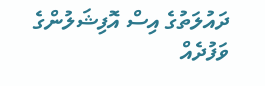ދައުލަތުގެ އިސް އޮފިޝަލުންގެ ވަފުދެއް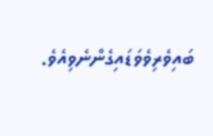ބައިވެރިވެވަޑައިގެންނެވިއެވެ.